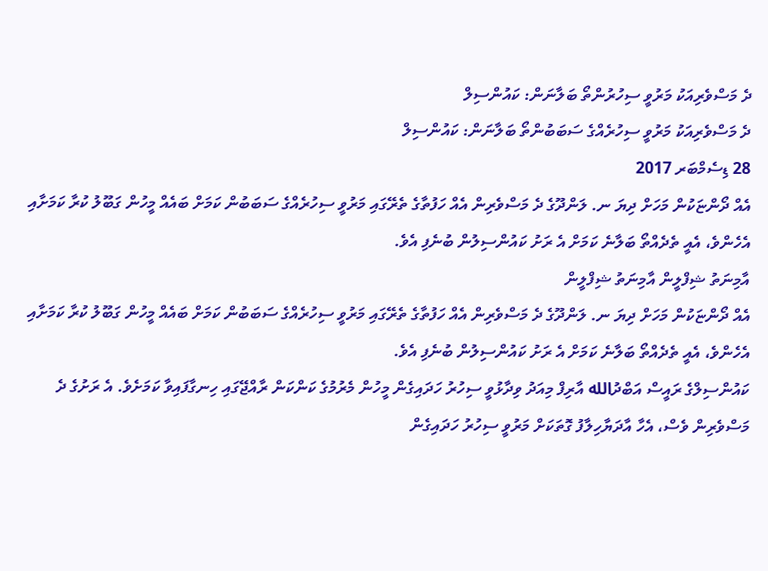ދެ މަސްވެރިއަކު މަރުވީ ސިހުރުންތޯ ބަލާނަން: ކައުންސިލް
ދެ މަސްވެރިއަކު މަރުވީ ސިހުރެއްގެ ސަބަބުންތޯ ބަލާނަން: ކައުންސިލް
28 ޑިސެމްބަރ 2017
އެއް ދޯންޏަކުން މަހަށް ދިޔަ ނ. ލަންދޫގެ ދެ މަސްވެރިން އެއް ހަފުތާގެ ތެރޭގައި މަރުވީ ސިހުރެއްގެ ސަބަބުން ކަމަށް ބައެއް މީހުން ގަބޫލު ކުރާ ކަމަށާއި އެހެންވެ، އެއީ ތެދެއްތޯ ބަލާނެ ކަމަށް އެ ރަށު ކައުންސިލުން ބުނެފި އެވެ.
އާމިނަތު ޝިފްލީން އާމިނަތު ޝިފްލީން
އެއް ދޯންޏަކުން މަހަށް ދިޔަ ނ. ލަންދޫގެ ދެ މަސްވެރިން އެއް ހަފުތާގެ ތެރޭގައި މަރުވީ ސިހުރެއްގެ ސަބަބުން ކަމަށް ބައެއް މީހުން ގަބޫލު ކުރާ ކަމަށާއި އެހެންވެ، އެއީ ތެދެއްތޯ ބަލާނެ ކަމަށް އެ ރަށު ކައުންސިލުން ބުނެފި އެވެ.
ކައުންސިލްގެ ރައީސް އަބްދުالله އާރިފް މިއަދު ވިދާޅުވީ ސިހުރު ހަދައިގެން މީހުން މެރުމުގެ ކަންކަން ރާއްޖޭގައި ހިނގާފައިވާ ކަމަށެވެ. އެ ރަށުގެ ދެ މަސްވެރިން ވެސް، އެހާ އާދަޔާހިލާފު ގޮތަކަށް މަރުވީ ސިހުރު ހަދައިގެން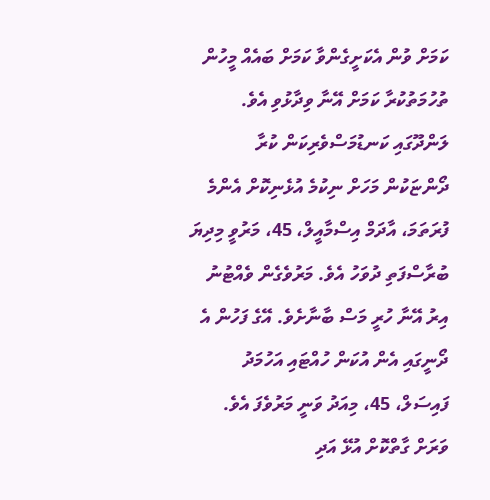ކަމަށް ވުން އެކަށީގެންވާ ކަމަށް ބައެއް މީހުން ތުހުމަތުކުރާ ކަމަށް އޭނާ ވިދާޅުވި އެވެ.
ލަންދޫގައި ކަނޑުމަސްވެރިކަން ކުރާ ދޯންޏަކުން މަހަށް ނިކުމެ އުޅެނިކޮށް އެންމެ ފުރަތަމަ، އާދަމް އިސްމާއީލް، 45، މަރުވީ މިދިޔަ ބުރާސްފަތި ދުވަހު އެވެ. މަރުވެގެން ވެއްޓުނު އިރު އޭނާ ހުރީ މަސް ބާނާށެވެ. އޭގެ ފަހުން އެ ދޯނީގައި އެން އުކަން ހުއްޓައި އަހުމަދު ފައިސަލް، 45، މިއަދު ވަނީ މަރުވެފަ އެވެ.
ވަރަށް ގާތްކޮށް އުޅޭ އަދި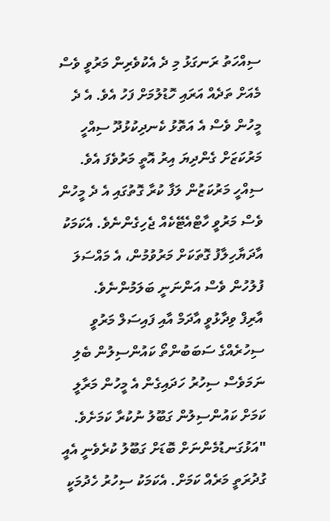ސިއްހަތު ރަނގަޅު މި ދެ އެކުވެރިން މަރުވީ ވެސް މެއަށް ތަދެއް އަރައި ހޮޑުލުމަށް ފަހު އެވެ. އެ ދެ މީހުން ވެސް އެ އަތޮޅު ކެނދިކުޅުދޫ ސިއްހީ މަރުކަޒަށް ގެންދިޔަ އިރު އޮތީ މަރުވެފަ އެވެ.
ސިއްހީ މަރުކަޒުން ލަފާ ކުރާ ގޮތުގައި އެ ދެ މީހުން ވެސް މަރުވީ ހާޓްއެޓޭކެއް ޖެހިގެންނެވެ. އެކަމަކު އާދަޔާހިލާފު ގޮތަކަށް މަރުވުމުން، އެ މައްސަލަ ފުލުހުން ވެސް އަންނަނީ ބަލަމުންނެވެ.
އާރިފް ވިދާޅުވީ އާދަމް އާއި ފައިސަލް މަރުވީ ސިހުރެއްގެ ސަބަބުންތޯ ކައުންސިލުން ބެލި ނަމަވެސް ސިހުރު ހަދައިގެން އެ މީހުން މަރާލީ ކަމަށް ކައުންސިލުން ގަބޫލު ނުކުރާ ކަމަށެވެ.
"އަޅުގަނޑުމެންނަށް ބޮޑަށް ގަބޫލު ކުރެވެނީ އެއީ ގުދުރަތީ މަރެއް ކަމަށް. އެކަމަކު ސިހުރު ހެދުމަކީ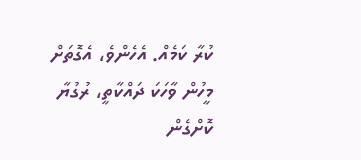ކުރާ ކަމެއް. އެހެންވެ، އެގޮތަށް މީހުން ވާހަކަ ދައްކާތީ، ރުގުޔާ ކޮށްގެން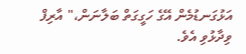އަޅުގަނޑުމެން އޭގެ ހަގީގަތް ބަލާނަން،" އާރިފް ވިދާޅުވި އެވެ.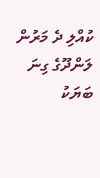ކުއްލި ދެ މަރުން ލަންދޫގެ ގިނަ ބަޔަކު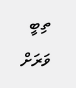ތިބީ ވަރަށް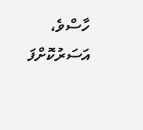ހާސްވެ، އަސަރުކޮށްފަ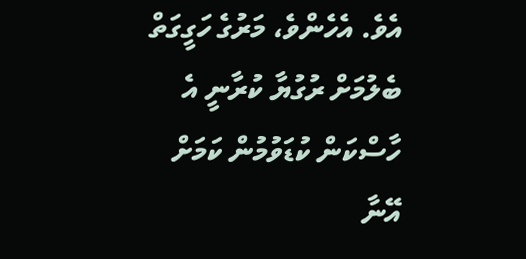އެވެ. އެހެންވެ، މަރުގެ ހަގީގަތް ބެލުމަށް ރުގުޔާ ކުރާނީ އެ ހާސްކަން ކުޑަވުމުން ކަމަށް އޭނާ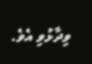ވިދާޅުވި އެވެ.